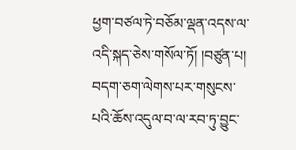ཕྱག་བཙལ་ཏེ་བཅོམ་ལྡན་འདས་ལ་ འདི་སྐད་ཅེས་གསོལ་ཏོ། །བཙུན་པ། བདག་ཅག་ལེགས་པར་གསུངས་པའི་ཆོས་འདུལ་བ་ལ་རབ་ཏུ་བྱུང་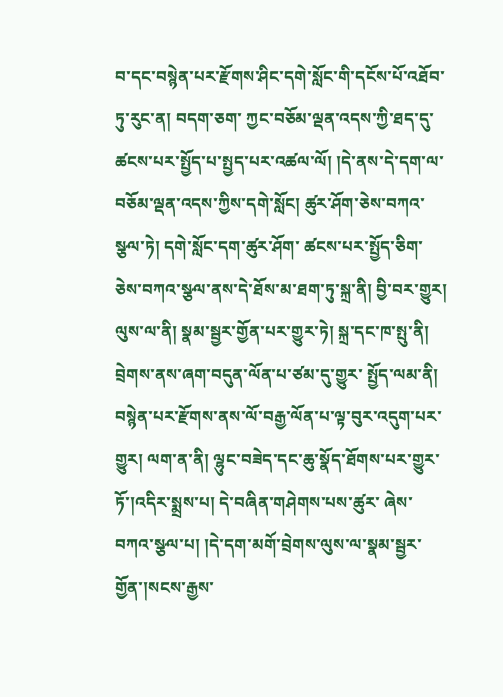བ་དང་བསྙེན་པར་རྫོགས་ཤིང་དགེ་སློང་གི་དངོས་པོ་འཐོབ་ཏུ་རུང་ན། བདག་ཅག་ ཀྱང་བཅོམ་ལྡན་འདས་ཀྱི་ཐད་དུ་ཚངས་པར་སྤྱོད་པ་སྤྱད་པར་འཚལ་ལོ། །དེ་ནས་དེ་དག་ལ་བཅོམ་ལྡན་འདས་ཀྱིས་དགེ་སློང། ཚུར་ཤོག་ཅེས་བཀའ་སྩལ་ཏེ། དགེ་སློང་དག་ཚུར་ཤོག་ ཚངས་པར་སྤྱོད་ཅིག་ཅེས་བཀའ་སྩལ་ནས་དེ་ཐོས་མ་ཐག་ཏུ་སྐྲ་ནི། བྱི་བར་གྱུར། ལུས་ལ་ནི། སྣམ་སྦྱར་གྱོན་པར་གྱུར་ཏེ། སྐྲ་དང་ཁ་སྤུ་ནི། བྲེགས་ནས་ཞག་བདུན་ལོན་པ་ཙམ་དུ་གྱུར་ སྤྱོད་ལམ་ནི། བསྙེན་པར་རྫོགས་ནས་ལོ་བརྒྱ་ལོན་པ་ལྟ་བུར་འདུག་པར་གྱུར། ལག་ན་ནི། ལྷུང་བཟེད་དང་ཆུ་སྣོད་ཐོགས་པར་གྱུར་ཏོ་།འདིར་སྨྲས་པ། དེ་བཞིན་གཤེགས་པས་ཚུར་ ཞེས་བཀའ་སྩལ་པ། །དེ་དག་མགོ་བྲེགས་ལུས་ལ་སྣམ་སྦྱར་གྱོན་།སངས་རྒྱས་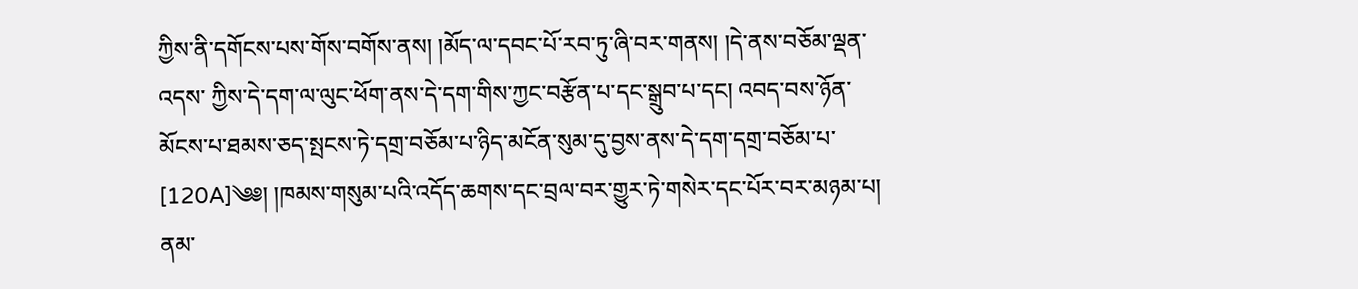ཀྱིས་ནི་དགོངས་པས་གོས་བགོས་ནས། །མོད་ལ་དབང་པོ་རབ་ཏུ་ཞི་བར་གནས། །དེ་ནས་བཅོམ་ལྡན་འདས་ ཀྱིས་དེ་དག་ལ་ལུང་ཕོག་ནས་དེ་དག་གིས་ཀྱང་བརྩོན་པ་དང་སྒྲུབ་པ་དང། འབད་བས་ཉོན་མོངས་པ་ཐམས་ཅད་སྤངས་ཏེ་དགྲ་བཅོམ་པ་ཉིད་མངོན་སུམ་དུ་བྱས་ནས་དེ་དག་དགྲ་བཅོམ་པ་ [120A]༄༅། །ཁམས་གསུམ་པའི་འདོད་ཆགས་དང་བྲལ་བར་གྱུར་ཏེ་གསེར་དང་པོར་བར་མཉམ་པ། ནམ་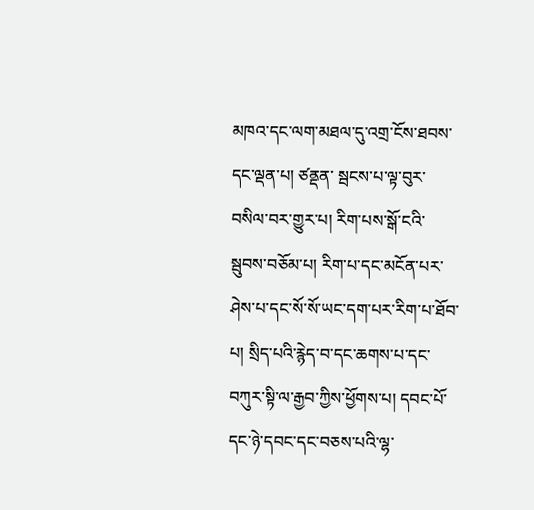མཁའ་དང་ལག་མཐལ་དུ་འགྲ་ངོས་ཐབས་དང་ལྡན་པ། ཙནྡན་ སྦངས་པ་ལྟ་བུར་བསིལ་བར་གྱུར་པ། རིག་པས་སྒོ་ངའི་སྦུབས་བཅོམ་པ། རིག་པ་དང་མངོན་པར་ཤེས་པ་དང་སོ་སོ་ཡང་དག་པར་རིག་པ་ཐོབ་པ། སྲིད་པའི་རྙེད་བ་དང་ཆགས་པ་དང་ བཀུར་སྟི་ལ་རྒྱབ་ཀྱིས་ཕྱོགས་པ། དབང་པོ་དང་ཉེ་དབང་དང་བཅས་པའི་ལྷ་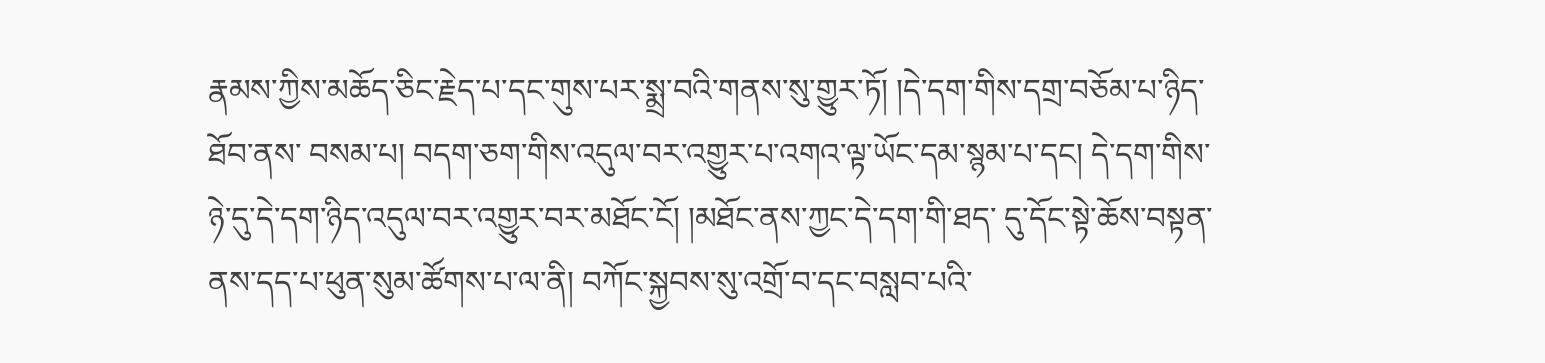རྣམས་ཀྱིས་མཆོད་ཅིང་རྗེད་པ་དང་གུས་པར་སྨྲ་བའི་གནས་སུ་གྱུར་ཏོ། །དེ་དག་གིས་དགྲ་བཅོམ་པ་ཉིད་ཐོབ་ནས་ བསམ་པ། བདག་ཅག་གིས་འདུལ་བར་འགྱུར་པ་འགའ་ལྟ་ཡོང་དམ་སྙམ་པ་དང། དེ་དག་གིས་ཉེ་དུ་དེ་དག་ཉིད་འདུལ་བར་འགྱུར་བར་མཐོང་ངོ། །མཐོང་ནས་ཀྱང་དེ་དག་གི་ཐད་ དུ་དོང་སྟེ་ཆོས་བསྟན་ནས་དད་པ་ཕུན་སུམ་ཚོགས་པ་ལ་ནི། བཀོང་སྐྱབས་སུ་འགྲོ་བ་དང་བསླབ་པའི་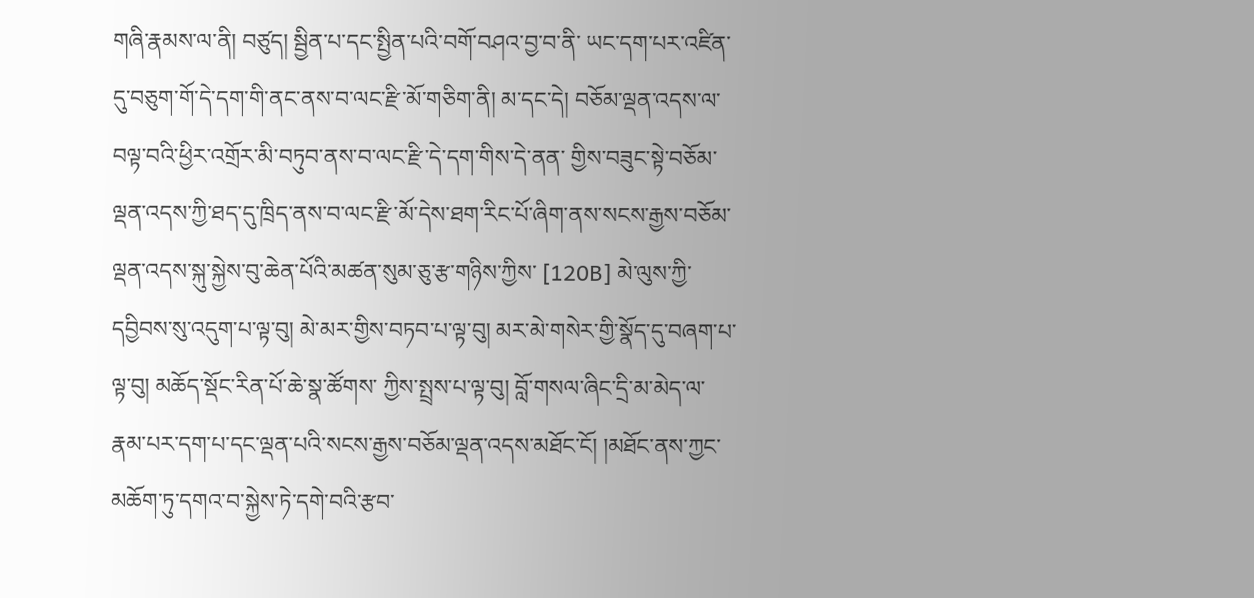གཞི་རྣམས་ལ་ནི། བཙུད། སྦྱིན་པ་དང་སྤྱིན་པའི་བགོ་བཤའ་བྱ་བ་ནི་ ཡང་དག་པར་འཛིན་དུ་བཅུག་གོ་དེ་དག་གི་ནང་ནས་བ་ལང་རྫི་མོ་གཅིག་ནི། མ་དང་དེ། བཅོམ་ལྡན་འདས་ལ་བལྟ་བའི་ཕྱིར་འགྲོར་མི་བཏུབ་ནས་བ་ལང་རྫི་དེ་དག་གིས་དེ་ནན་ གྱིས་བཟུང་སྟེ་བཅོམ་ལྡན་འདས་ཀྱི་ཐད་དུ་ཁྲིད་ནས་བ་ལང་རྫི་མོ་དེས་ཐག་རིང་པོ་ཞིག་ནས་སངས་རྒྱས་བཅོམ་ལྡན་འདས་སྐུ་སྐྱེས་བུ་ཆེན་པོའི་མཚན་སུམ་ཅུ་རྩ་གཉིས་ཀྱིས་ [120B] མེ་ལུས་ཀྱི་དབྱིབས་སུ་འདུག་པ་ལྟ་བུ། མེ་མར་གྱིས་བཏབ་པ་ལྟ་བུ། མར་མེ་གསེར་གྱི་སྣོད་དུ་བཞག་པ་ལྟ་བུ། མཆོད་སྡོང་རིན་པོ་ཆེ་སྣ་ཚོགས་ ཀྱིས་སྤྲས་པ་ལྟ་བུ། བློ་གསལ་ཞིང་དྲི་མ་མེད་ལ་རྣམ་པར་དག་པ་དང་ལྡན་པའི་སངས་རྒྱས་བཅོམ་ལྡན་འདས་མཐོང་ངོ། །མཐོང་ནས་ཀྱང་མཆོག་ཏུ་དགའ་བ་སྐྱེས་ཏེ་དགེ་བའི་རྩབ་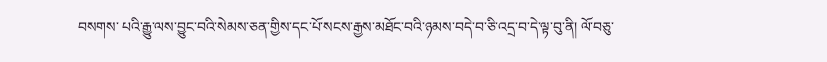བསགས་ པའི་རྒྱུ་ལས་བྱུང་བའི་སེམས་ཅན་གྱིས་དང་པོ་སངས་རྒྱས་མཐོང་བའི་ཉམས་བདེ་བ་ཅི་འདྲ་བ་དེ་ལྟ་བུ་ནི། ལོ་བཅུ་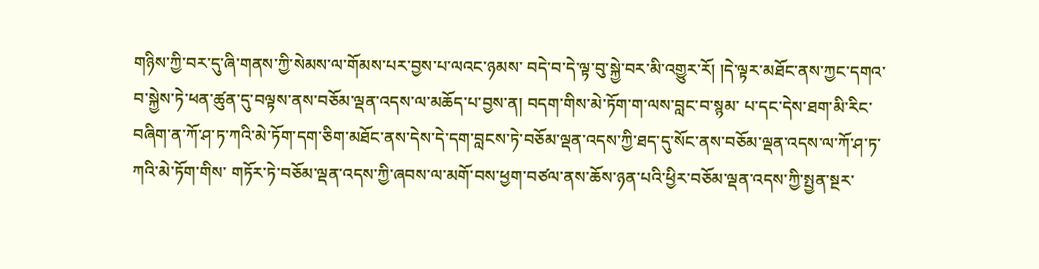གཉིས་ཀྱི་བར་དུ་ཞི་གནས་ཀྱི་སེམས་ལ་གོམས་པར་བྱས་པ་ལའང་ཉམས་ བདེ་བ་དེ་ལྟ་བུ་སྐྱེ་བར་མི་འགྱུར་རོ། །དེ་ལྟར་མཐོང་ནས་ཀྱང་དགའ་བ་སྐྱེས་ཏེ་ཕན་ཚུན་དུ་བལྟས་ནས་བཅོམ་ལྡན་འདས་ལ་མཆོད་པ་བྱས་ན། བདག་གིས་མེ་ཏོག་ག་ལས་བླང་བ་སྙམ་ པ་དང་དེས་ཐག་མི་རིང་བཞིག་ན་ཀོ་ཤ་ཏ་ཀའི་མེ་ཏོག་དག་ཅིག་མཐོང་ནས་དེས་དེ་དག་བླངས་ཏེ་བཅོམ་ལྡན་འདས་ཀྱི་ཐད་དུ་སོང་ནས་བཅོམ་ལྡན་འདས་ལ་ཀོ་ཤ་ཏ་ཀའི་མེ་ཏོག་གིས་ གཏོར་ཏེ་བཅོམ་ལྡན་འདས་ཀྱི་ཞབས་ལ་མགོ་བས་ཕྱག་བཙལ་ནས་ཆོས་ཉན་པའི་ཕྱིར་བཅོམ་ལྡན་འདས་ཀྱི་སྤྱན་སྔར་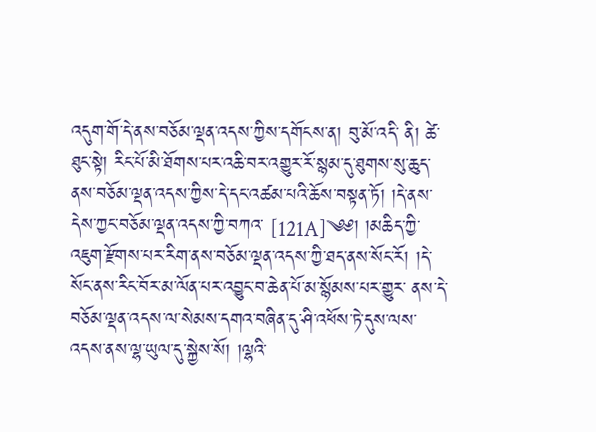འདུག་གོ་དེ་ནས་བཅོམ་ལྡན་འདས་ཀྱིས་དགོངས་ན། བུ་མོ་འདི་ ནི། ཚེ་ཐུང་སྟེ། རིང་པོ་མི་ཐོགས་པར་འཆི་བར་འགྱུར་རོ་སྙམ་དུ་ཐུགས་སུ་ཆུད་ནས་བཅོམ་ལྡན་འདས་ཀྱིས་དེ་དང་འཚམ་པའི་ཆོས་བསྟན་ཏོ། །དེ་ནས་དེས་ཀྱང་བཅོམ་ལྡན་འདས་ཀྱི་བཀའ་ [121A]༄༅། །མཆིད་ཀྱི་འཇུག་རྫོགས་པར་རིག་ནས་བཅོམ་ལྡན་འདས་ཀྱི་ཐད་ནས་སོང་རོ། །དེ་སོང་ནས་རིང་བོར་མ་ལོན་པར་འབྱུང་བ་ཆེན་པོ་མ་སྙོམས་པར་གྱུར་ ནས་དེ་བཅོམ་ལྡན་འདས་ལ་སེམས་དགའ་བཞིན་དུ་ཤི་འཕོས་ཏེ་དུས་ལས་འདས་ནས་ལྷ་ཡུལ་དུ་སྐྱེས་སོ། །ལྷའི་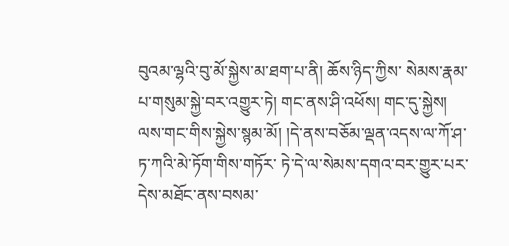བུའམ་ལྷའི་བུ་མོ་སྐྱེས་མ་ཐག་པ་ནི། ཆོས་ཉིད་ཀྱིས་ སེམས་རྣམ་པ་གསུམ་སྐྱེ་བར་འགྱུར་ཏེ། གང་ནས་ཤི་འཕོས། གང་དུ་སྐྱེས། ལས་གང་གིས་སྐྱེས་སྙམ་མོ། །དེ་ནས་བཅོམ་ལྡན་འདས་ལ་ཀོ་ཤ་ཏ་ཀའི་མེ་ཏོག་གིས་གཏོར་ ཏེ་དེ་ལ་སེམས་དགའ་བར་གྱུར་པར་དེས་མཐོང་ནས་བསམ་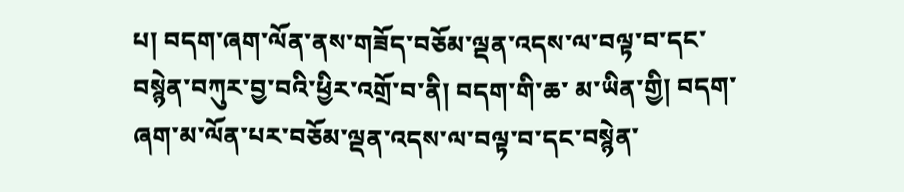པ། བདག་ཞག་ལོན་ནས་གཟོད་བཅོམ་ལྡན་འདས་ལ་བལྟ་བ་དང་བསྙེན་བཀུར་བྱ་བའི་ཕྱིར་འགྲོ་བ་ནི། བདག་གི་ཆ་ མ་ཡིན་གྱི། བདག་ཞག་མ་ལོན་པར་བཅོམ་ལྡན་འདས་ལ་བལྟ་བ་དང་བསྙེན་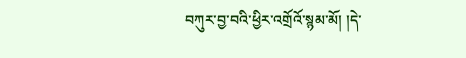བཀུར་བྱ་བའི་ཕྱིར་འགྲོའོ་སྙམ་མོ། །དེ་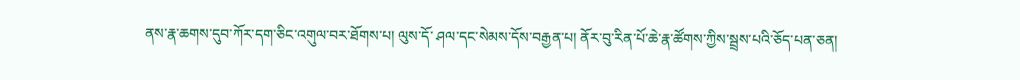ནས་རྣ་ཆགས་དུབ་ཀོར་དག་ཅིང་འགུལ་བར་ཐོགས་པ། ལུས་དོ་ ཤལ་དང་སེམས་དོས་བརྒྱན་པ། ནོར་བུ་རིན་པོ་ཆེ་རྣ་ཚོགས་ཀྱིས་སྦྲས་པའི་ཅོད་པན་ཅན།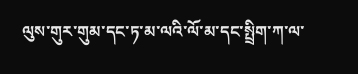ལུས་གུར་གུམ་དང་ཏ་མ་ལའི་ལོ་མ་དང་སྤྲིག་ཀ་ལ་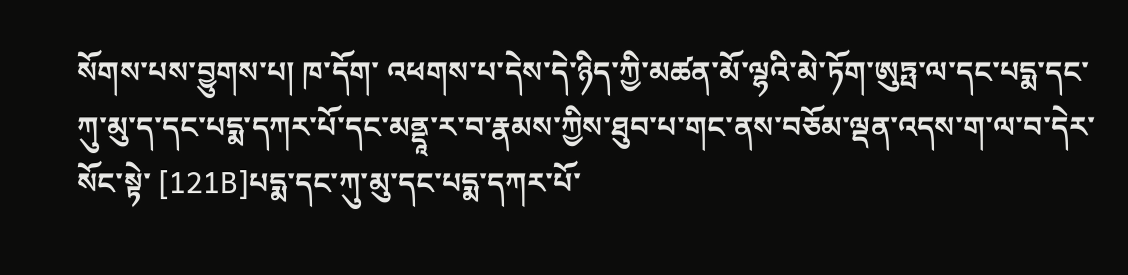སོགས་པས་བྱུགས་པ། ཁ་དོག་ འཕགས་པ་དེས་དེ་ཉིད་ཀྱི་མཚན་མོ་ལྷའི་མེ་ཏོག་ཨུཏྤ་ལ་དང་པདྨ་དང་ཀུ་མུ་ད་དང་པདྨ་དཀར་པོ་དང་མནྡཱ་ར་བ་རྣམས་ཀྱིས་ཐུབ་པ་གང་ནས་བཅོམ་ལྡན་འདས་ག་ལ་བ་དེར་སོང་སྟེ་ [121B]པདྨ་དང་ཀུ་མུ་དང་པདྨ་དཀར་པོ་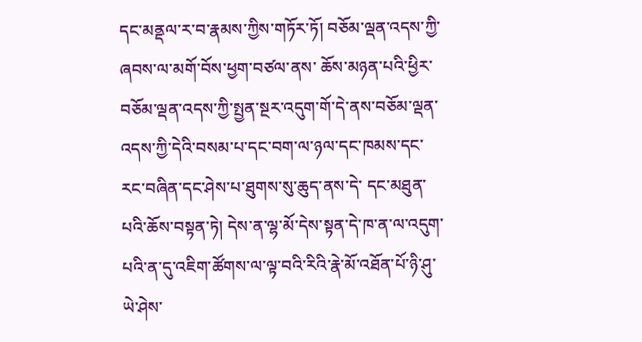དང་མནྡལ་ར་བ་རྣམས་ཀྱིས་གཏོར་ཏོ། བཅོམ་ལྡན་འདས་ཀྱི་ཞབས་ལ་མགོ་བོས་ཕྱག་བཙལ་ནས་ ཆོས་མཉན་པའི་ཕྱིར་བཅོམ་ལྡན་འདས་ཀྱི་སྤྱན་སྔར་འདུག་གོ་དེ་ནས་བཅོམ་ལྡན་འདས་ཀྱི་དེའི་བསམ་པ་དང་བག་ལ་ཉལ་དང་ཁམས་དང་རང་བཞིན་དང་ཤེས་པ་ཐུགས་སུ་ཆུད་ནས་དེ་ དང་མཐུན་པའི་ཆོས་བསྟན་ཏེ། དེས་ན་ལྷ་མོ་དེས་སྟན་དེ་ཁ་ན་ལ་འདུག་པའི་ན་དུ་འཇིག་ཚོགས་ལ་ལྟ་བའི་རིའི་རྣེ་མོ་འཐོན་པོ་ཉི་ཤུ་ཡེ་ཤེས་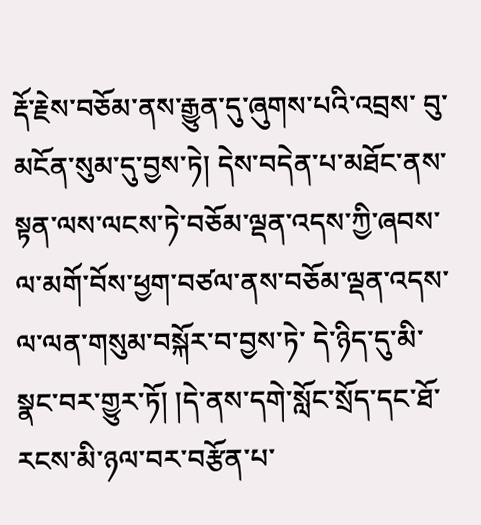རྡོ་རྗེས་བཅོམ་ནས་རྒྱུན་དུ་ཞུགས་པའི་འབྲས་ བུ་མངོན་སུམ་དུ་བྱས་ཏེ། དེས་བདེན་པ་མཐོང་ནས་སྟན་ལས་ལངས་ཏེ་བཅོམ་ལྡན་འདས་ཀྱི་ཞབས་ལ་མགོ་བོས་ཕྱག་བཙལ་ནས་བཅོམ་ལྡན་འདས་ལ་ལན་གསུམ་བསྐོར་བ་བྱས་ཏེ་ དེ་ཉིད་དུ་མི་སྣང་བར་གྱུར་ཏོ། །དེ་ནས་དགེ་སློང་སྲོད་དང་ཐོ་རངས་མི་ཉལ་བར་བརྩོན་པ་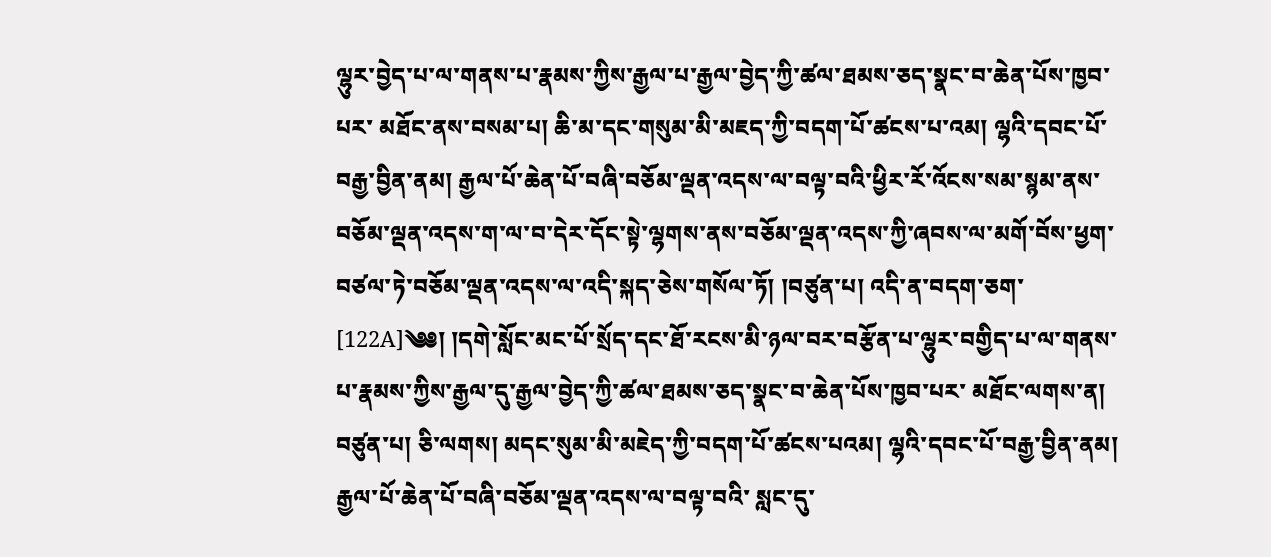ལྷུར་བྱེད་པ་ལ་གནས་པ་རྣམས་ཀྱིས་རྒྱལ་པ་རྒྱལ་བྱེད་ཀྱི་ཚལ་ཐམས་ཅད་སྣང་བ་ཆེན་པོས་ཁྱབ་པར་ མཐོང་ནས་བསམ་པ། ཆི་མ་དང་གསུམ་མི་མཇད་ཀྱི་བདག་པོ་ཚངས་པ་འམ། ལྷའི་དབང་པོ་བརྒྱ་བྱིན་ནམ། རྒྱལ་པོ་ཆེན་པོ་བཞི་བཅོམ་ལྡན་འདས་ལ་བལྟ་བའི་ཕྱིར་རོ་འོངས་སམ་སྙམ་ནས་ བཅོམ་ལྡན་འདས་ག་ལ་བ་དེར་དོང་སྟེ་ལྷགས་ནས་བཅོམ་ལྡན་འདས་ཀྱི་ཞབས་ལ་མགོ་བོས་ཕྱག་བཙལ་ཏེ་བཅོམ་ལྡན་འདས་ལ་འདི་སྐད་ཅེས་གསོལ་ཏོ། །བཙུན་པ། འདི་ན་བདག་ཅག་ [122A]༄༅། །དགེ་སློང་མང་པོ་སྲོད་དང་ཐོ་རངས་མི་ཉལ་བར་བརྩོན་པ་ལྷུར་བགྱིད་པ་ལ་གནས་པ་རྣམས་ཀྱིས་རྒྱལ་དུ་རྒྱལ་བྱེད་ཀྱི་ཚལ་ཐམས་ཅད་སྣང་བ་ཆེན་པོས་ཁྱབ་པར་ མཐོང་ལགས་ན། བཙུན་པ། ཅི་ལགས། མདང་སུམ་མི་མཇེད་ཀྱི་བདག་པོ་ཚངས་པའམ། ལྷའི་དབང་པོ་བརྒྱ་བྱིན་ནམ། རྒྱལ་པོ་ཆེན་པོ་བཞི་བཅོམ་ལྡན་འདས་ལ་བལྟ་བའི་ སླང་དུ་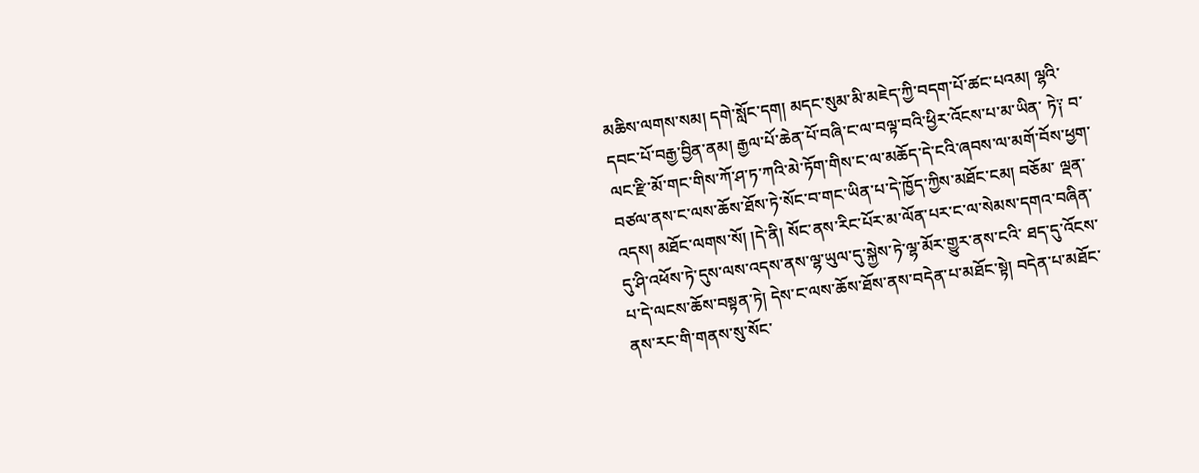མཆིས་ལགས་སམ། དགེ་སློང་དག། མདང་སུམ་མི་མཇེད་ཀྱི་བདག་པོ་ཚང་པའམ། ལྷའི་དབང་པོ་བརྒྱ་བྱིན་ནམ། རྒྱལ་པོ་ཆེན་པོ་བཞི་ང་ལ་བལྟ་བའི་ཕྱིར་འོངས་པ་མ་ཡིན་ ཏེ༑ བ་ལང་རྫི་མོ་གང་གིས་ཀོ་ཤ་ཏ་ཀའི་མེ་ཏོག་གིས་ང་ལ་མཆོད་དེ་ངའི་ཞབས་ལ་མགོ་བོས་ཕྱག་བཙལ་ནས་ང་ལས་ཆོས་ཐོས་ཏེ་སོང་བ་གང་ཡིན་པ་དེ་ཁྱོད་ཀྱིས་མཐོང་ངམ། བཅོམ་ ལྡན་འདས། མཐོང་ལགས་སོ། །དེ་ནི། སོང་ནས་རིང་པོར་མ་ལོན་པར་ང་ལ་སེམས་དགའ་བཞིན་དུ་ཤི་འཕོས་ཏེ་དུས་ལས་འདས་ནས་ལྷ་ཡུལ་དུ་སྐྱེས་ཏེ་ལྷ་མོར་གྱུར་ནས་ངའི་ ཐད་དུ་འོངས་པ་དེ་ལངས་ཆོས་བསྟན་ཏེ། དེས་ང་ལས་ཆོས་ཐོས་ནས་བདེན་པ་མཐོང་སྟེ། བདེན་པ་མཐོང་ནས་རང་གི་གནས་སུ་སོང་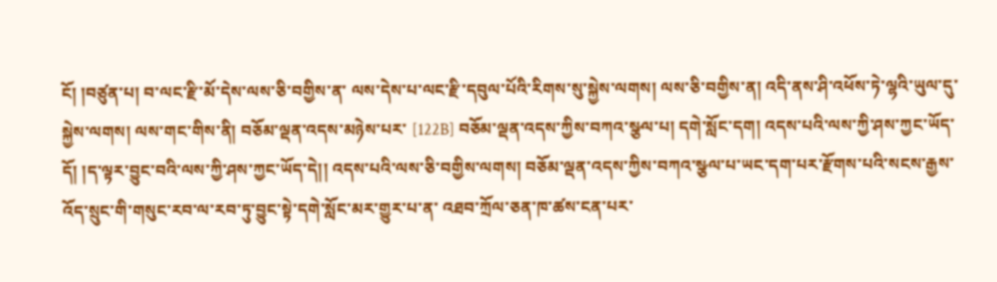ངོ། །བཙུན་པ། བ་ལང་རྫི་མོ་དེས་ལས་ཅི་བགྱིས་ན་ ལས་དེས་པ་ལང་རྫི་དབུལ་པོའི་རིགས་སུ་སྐྱེས་ལགས། ལས་ཅི་བགྱིས་ན། འདི་ནས་ཤི་འཕོས་ཏེ་ལྷའི་ཡུལ་དུ་སྐྱེས་ལགས། ལས་གང་གིས་ནི། བཅོམ་ལྡན་འདས་མཉེས་པར་ [122B] བཅོམ་ལྡན་འདས་ཀྱིས་བཀའ་སྩལ་པ། དགེ་སློང་དག། འདས་པའི་ལས་ཀྱི་ཤས་ཀྱང་ཡོད་དོ། །ད་ལྟར་བྱུང་བའི་ལས་ཀྱི་ཤས་ཀྱང་ཡོད་དེ།། འདས་པའི་ལས་ཅི་བགྱིས་ལགས། བཅོམ་ལྡན་འདས་ཀྱིས་བཀའ་སྩལ་པ་ཡང་དག་པར་རྫོགས་པའི་སངས་རྒྱས་འོད་སྲུང་གི་གསུང་རབ་ལ་རབ་ཏུ་བྱུང་སྟེ་དགེ་སློང་མར་གྱུར་པ་ན་ འཐབ་ཀྲོལ་ཅན་ཁ་ཚས་ངན་པར་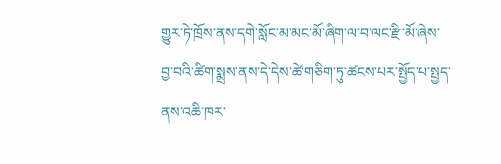གྱུར་ཏེ་ཁྲོས་ནས་དགེ་སློང་མ་མང་མོ་ཞིག་ལ་བ་ལང་རྫི་མོ་ཞེས་བྱ་བའི་ཚིག་སྨྲས་ནས་དེ་དེས་ཚེ་གཅིག་ཏུ་ཚངས་པར་སྤྱོད་པ་སྤྱད་ནས་འཆི་ཁར་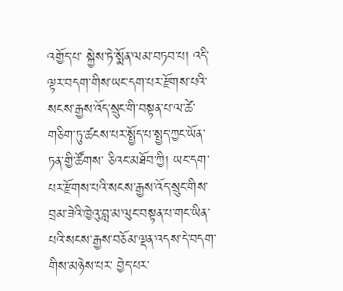འགྱོད་པ་ སྐྱེས་ཏེ་སྨོན་ལམ་བཏབ་པ། འདི་ལྟར་བདག་གིས་ཡང་དག་པར་རྫོགས་པའི་སངས་རྒྱས་འོད་སྲུང་གི་བསྟན་པ་ལ་ཚེ་གཅིག་ཏུ་ཚངས་པར་སྤྱོད་པ་སྤྱད་ཀྱང་ཡོན་ཏན་གྱི་ཚོགས་ ཅིའང་མཐོབ་ཀྱི། ཡང་དག་པར་རྫོགས་པའི་སངས་རྒྱས་འོད་སྲུང་གིས་བྲམ་ཟེའི་ཁྱེའུ་བླ་མ་ལུང་བསྟན་པ་གང་ཡིན་པའི་སངས་རྒྱས་བཅོམ་ལྡན་འདས་དེ་བདག་གིས་མཉེས་པར་ བྱེད་པར་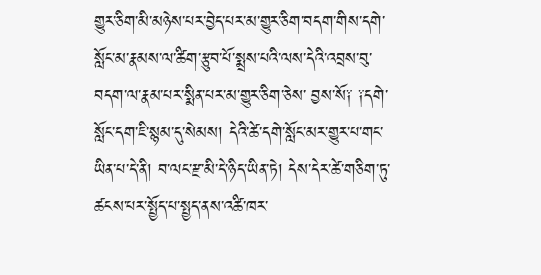གྱུར་ཅིག་མི་མཉེས་པར་བྱེད་པར་མ་གྱུར་ཅིག་བདག་གིས་དགེ་སློང་མ་རྣམས་ལ་ཚིག་རྩུབ་པོ་སྨྲས་པའི་ལས་དེའི་འབྲས་བུ་བདག་ལ་རྣམ་པར་སྨིན་པར་མ་གྱུར་ཅིག་ཅེས་ བྱས་སོ༑ ༑དགེ་སློང་དག་ཇི་སྙམ་དུ་སེམས། དེའི་ཚེ་དགེ་སློང་མར་གྱུར་པ་གང་ཡིན་པ་དེ་ནི། བ་ལང་རྫ་མི་དེ་ཉིད་ཡིན་ཏེ། དེས་དེར་ཚེ་གཅིག་ཏུ་ཚངས་པར་སྤྱོད་པ་སྤྱད་ནས་འཚི་ཁར་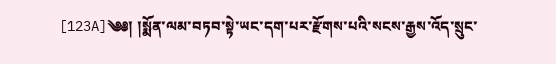[123A]༄༅། །སྨོན་ལམ་བཏབ་སྟེ་ཡང་དག་པར་རྫོགས་པའི་སངས་རྒྱས་འོད་སྲུང་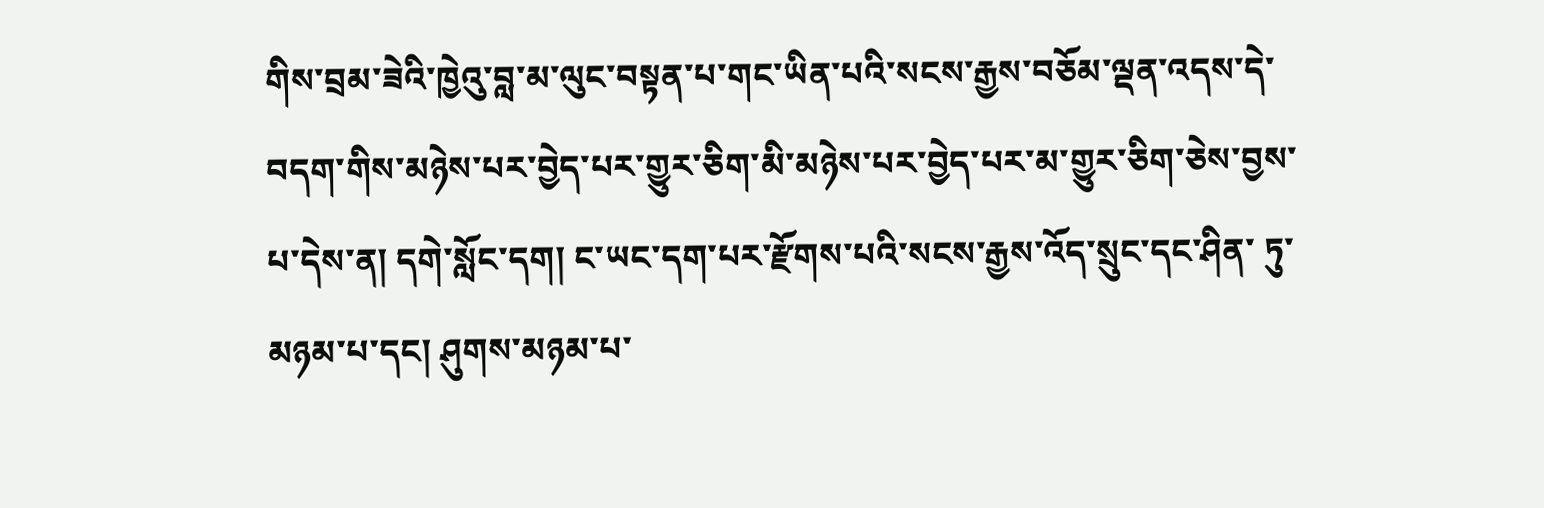གིས་བྲམ་ཟེའི་ཁྱེའུ་བླ་མ་ལུང་བསྟན་པ་གང་ཡིན་པའི་སངས་རྒྱས་བཅོམ་ལྡན་འདས་དེ་ བདག་གིས་མཉེས་པར་བྱེད་པར་གྱུར་ཅིག་མི་མཉེས་པར་བྱེད་པར་མ་གྱུར་ཅིག་ཅེས་བྱས་པ་དེས་ན། དགེ་སློང་དག། ང་ཡང་དག་པར་རྫོགས་པའི་སངས་རྒྱས་འོད་སྲུང་དང་ཤིན་ ཏུ་མཉམ་པ་དང། ཤུགས་མཉམ་པ་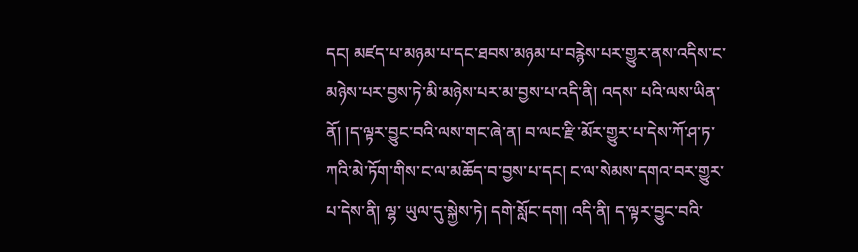དང། མཛད་པ་མཉམ་པ་དང་ཐབས་མཉམ་པ་བརྙེས་པར་གྱུར་ནས་འདིས་ང་མཉེས་པར་བྱས་ཏེ་མི་མཉེས་པར་མ་བྱས་པ་འདི་ནི། འདས་ པའི་ལས་ཡིན་ནོ། །ད་ལྟར་བྱུང་བའི་ལས་གང་ཞེ་ན། བ་ལང་རྫི་མོར་གྱུར་པ་དེས་ཀོ་ཤ་ཏ་ཀའི་མེ་ཏོག་གིས་ང་ལ་མཆོད་བ་བྱས་པ་དང། ང་ལ་སེམས་དགའ་བར་གྱུར་པ་དེས་ནི། ལྷ་ ཡུལ་དུ་སྐྱེས་ཏེ། དགེ་སློང་དག། འདི་ནི། ད་ལྟར་བྱུང་བའི་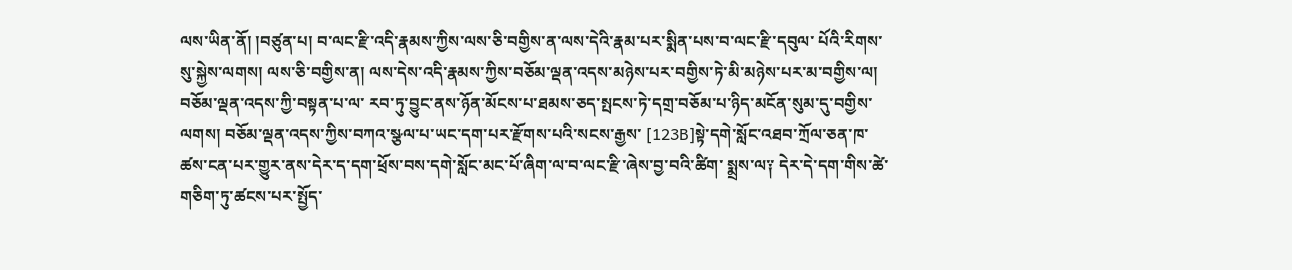ལས་ཡིན་ནོ། །བཙུན་པ། བ་ལང་རྫི་འདི་རྣམས་ཀྱིས་ལས་ཅི་བགྱིས་ན་ལས་དེའི་རྣམ་པར་སྨིན་པས་བ་ལང་རྫི་དབུལ་ པོའི་རིགས་སུ་སྐྱེས་ལགས། ལས་ཅི་བགྱིས་ན། ལས་དེས་འདི་རྣམས་ཀྱིས་བཅོམ་ལྡན་འདས་མཉེས་པར་བགྱིས་ཏེ་མི་མཉེས་པར་མ་བགྱིས་ལ། བཅོམ་ལྡན་འདས་ཀྱི་བསྟན་པ་ལ་ རབ་ཏུ་བྱུང་ནས་ཉོན་མོངས་པ་ཐམས་ཅད་སྤངས་ཏེ་དགྲ་བཅོམ་པ་ཉིད་མངོན་སུམ་དུ་བགྱིས་ལགས། བཅོམ་ལྡན་འདས་ཀྱིས་བཀའ་སྩལ་པ་ཡང་དག་པར་རྫོགས་པའི་སངས་རྒྱས་ [123B]སྟེ་དགེ་སློང་འཐབ་ཀྲོལ་ཅན་ཁ་ཚས་ངན་པར་གྱུར་ནས་དེར་ད་དག་ཕྲོས་བས་དགེ་སློང་མང་པོ་ཞིག་ལ་བ་ལང་རྫི་ཞེས་བྱ་བའི་ཚིག་ སྨྲས་ལ༑ དེར་དེ་དག་གིས་ཚེ་གཅིག་ཏུ་ཚངས་པར་སྤྱོད་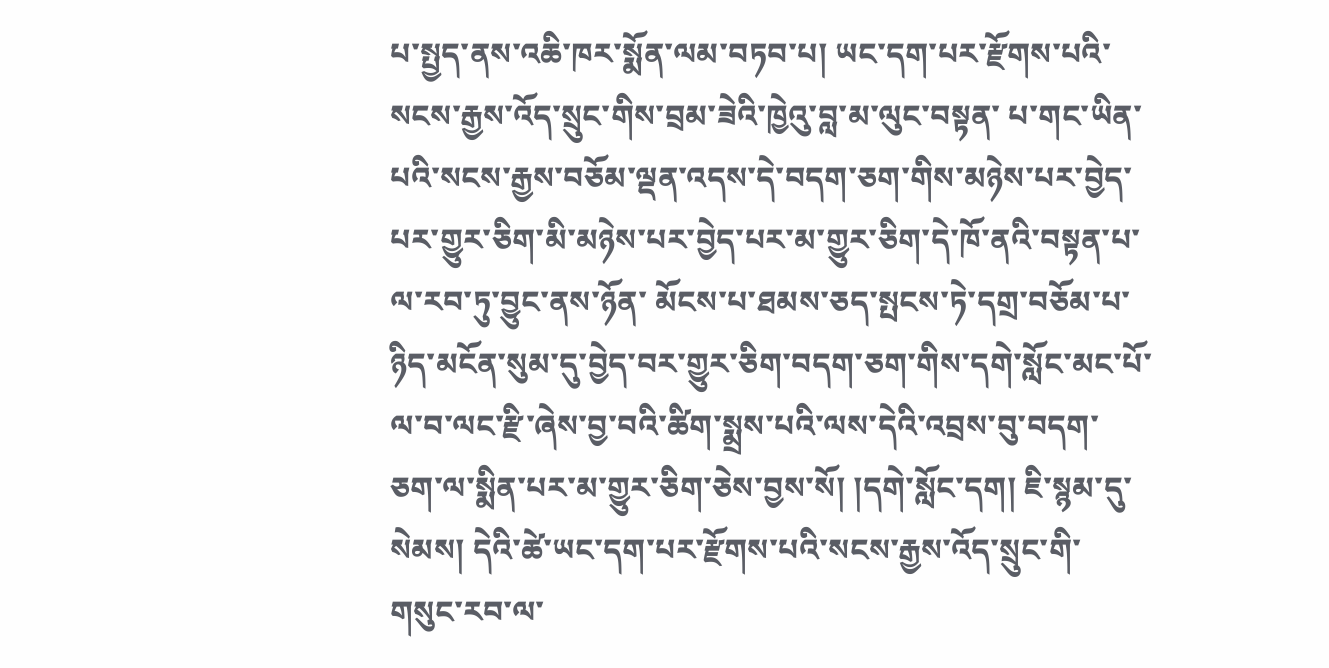པ་སྤྱད་ནས་འཆི་ཁར་སྨོན་ལམ་བཏབ་པ། ཡང་དག་པར་རྫོགས་པའི་སངས་རྒྱས་འོད་སྲུང་གིས་བྲམ་ཟེའི་ཁྱེའུ་བླ་མ་ལུང་བསྟན་ པ་གང་ཡིན་པའི་སངས་རྒྱས་བཅོམ་ལྡན་འདས་དེ་བདག་ཅག་གིས་མཉེས་པར་བྱེད་པར་གྱུར་ཅིག་མི་མཉེས་པར་བྱེད་པར་མ་གྱུར་ཅིག་དེ་ཁོ་ནའི་བསྟན་པ་ལ་རབ་ཏུ་བྱུང་ནས་ཉོན་ མོངས་པ་ཐམས་ཅད་སྤངས་ཏེ་དགྲ་བཅོམ་པ་ཉིད་མངོན་སུམ་དུ་བྱེད་བར་གྱུར་ཅིག་བདག་ཅག་གིས་དགེ་སློང་མང་པོ་ལ་བ་ལང་རྫི་ཞེས་བྱ་བའི་ཚིག་སྨྲས་པའི་ལས་དེའི་འབྲས་བུ་བདག་ ཅག་ལ་སྨིན་པར་མ་གྱུར་ཅིག་ཅེས་བྱས་སོ། །དགེ་སློང་དག། ཇི་སྙམ་དུ་སེམས། དེའི་ཚེ་ཡང་དག་པར་རྫོགས་པའི་སངས་རྒྱས་འོད་སྲུང་གི་གསུང་རབ་ལ་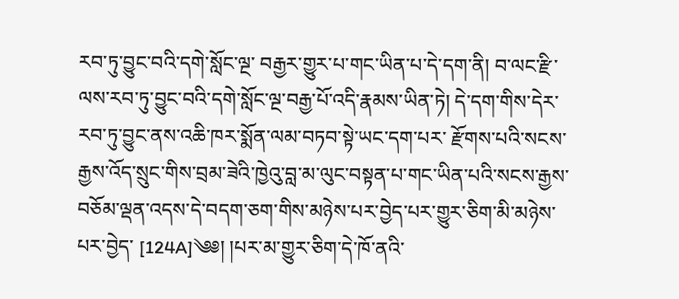རབ་ཏུ་བྱུང་བའི་དགེ་སློང་ལྔ་ བརྒྱར་གྱུར་པ་གང་ཡིན་པ་དེ་དག་ནི། བ་ལང་རྫི་ལས་རབ་ཏུ་བྱུང་བའི་དགེ་སློང་ལྔ་བརྒྱ་པོ་འདི་རྣམས་ཡིན་ཏེ། དེ་དག་གིས་དེར་རབ་ཏུ་བྱུང་ནས་འཆི་ཁར་སྨོན་ལམ་བཏབ་སྟེ་ཡང་དག་པར་ རྫོགས་པའི་སངས་རྒྱས་འོད་སྲུང་གིས་བྲམ་ཟེའི་ཁྱེའུ་བླ་མ་ལུང་བསྟན་པ་གང་ཡིན་པའི་སངས་རྒྱས་བཅོམ་ལྡན་འདས་དེ་བདག་ཅག་གིས་མཉེས་པར་བྱེད་པར་གྱུར་ཅིག་མི་མཉེས་པར་བྱེད་ [124A]༄༅། །པར་མ་གྱུར་ཅིག་དེ་ཁོ་ནའི་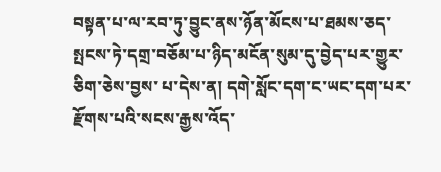བསྟན་པ་ལ་རབ་ཏུ་བྱུང་ནས་ཉོན་མོངས་པ་ཐམས་ཅད་སྤངས་ཏེ་དགྲ་བཅོམ་པ་ཉིད་མངོན་སུམ་དུ་བྱེད་པར་གྱུར་ཅིག་ཅེས་བྱས་ པ་དེས་ན། དགེ་སློང་དག་ང་ཡང་དག་པར་རྫོགས་པའི་སངས་རྒྱས་འོད་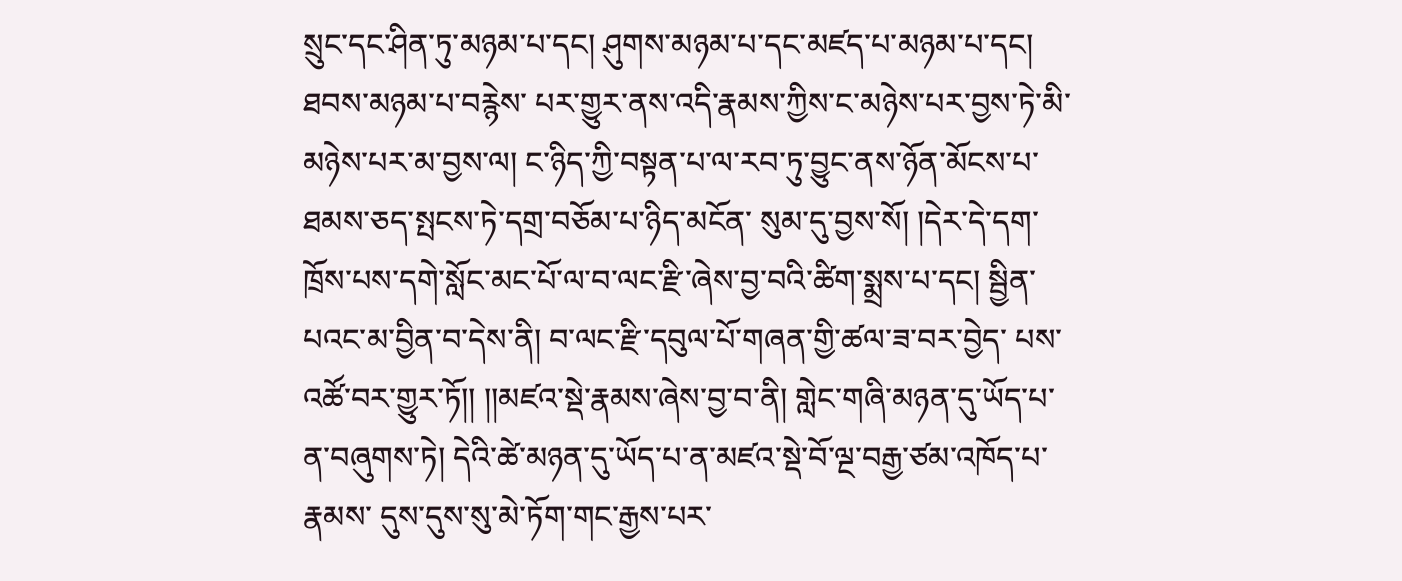སྲུང་དང་ཤིན་ཏུ་མཉམ་པ་དང། ཤུགས་མཉམ་པ་དང་མཛད་པ་མཉམ་པ་དང། ཐབས་མཉམ་པ་བརྙེས་ པར་གྱུར་ནས་འདི་རྣམས་ཀྱིས་ང་མཉེས་པར་བྱས་ཏེ་མི་མཉེས་པར་མ་བྱས་ལ། ང་ཉིད་ཀྱི་བསྟན་པ་ལ་རབ་ཏུ་བྱུང་ནས་ཉོན་མོངས་པ་ཐམས་ཅད་སྤངས་ཏེ་དགྲ་བཅོམ་པ་ཉིད་མངོན་ སུམ་དུ་བྱས་སོ། །དེར་དེ་དག་ཁྲོས་པས་དགེ་སློང་མང་པོ་ལ་བ་ལང་རྫི་ཞེས་བྱ་བའི་ཚིག་སྨྲས་པ་དང། སྦྱིན་པའང་མ་བྱིན་བ་དེས་ནི། བ་ལང་རྫི་དབུལ་པོ་གཞན་གྱི་ཚལ་ཟ་བར་བྱེད་ པས་འཚོ་བར་གྱུར་ཏོ།། །།མཛའ་སྡེ་རྣམས་ཞེས་བྱ་བ་ནི། གླེང་གཞི་མཉན་དུ་ཡོད་པ་ན་བཞུགས་ཏེ། དེའི་ཚེ་མཉན་དུ་ཡོད་པ་ན་མཛའ་སྡེ་བོ་ལྔ་བརྒྱ་ཙམ་འཁོད་པ་རྣམས་ དུས་དུས་སུ་མེ་ཏོག་གང་རྒྱས་པར་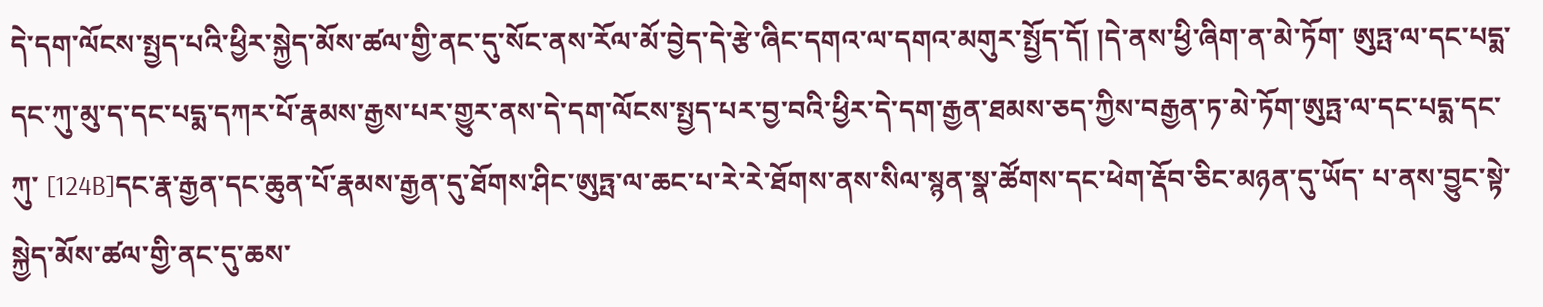དེ་དག་ལོངས་སྤྱད་པའི་ཕྱིར་སྐྱེད་མོས་ཚལ་གྱི་ནང་དུ་སོང་ནས་རོལ་མོ་བྱེད་དེ་རྩེ་ཞིང་དགའ་ལ་དགའ་མགུར་སྤྱོད་དོ། །དེ་ནས་ཕྱི་ཞིག་ན་མེ་ཏོག་ ཨུཏྤ་ལ་དང་པདྨ་དང་ཀུ་མུ་ད་དང་པདྨ་དཀར་པོ་རྣམས་རྒྱས་པར་གྱུར་ནས་དེ་དག་ལོངས་སྤྱད་པར་བྱ་བའི་ཕྱིར་དེ་དག་རྒྱན་ཐམས་ཅད་ཀྱིས་བརྒྱན་ཏ་མེ་ཏོག་ཨུཏྤ་ལ་དང་པདྨ་དང་ཀུ་ [124B]དང་རྣ་རྒྱན་དང་ཆུན་པོ་རྣམས་རྒྱན་དུ་ཐོགས་ཤིང་ཨུཏྤ་ལ་ཆང་པ་རེ་རེ་ཐོགས་ནས་སིལ་སྙན་སྣ་ཚོགས་དང་ཕེག་རྡོབ་ཅིང་མཉན་དུ་ཡོད་ པ་ནས་བྱུང་སྟེ་སྐྱེད་མོས་ཚལ་གྱི་ནང་དུ་ཆས་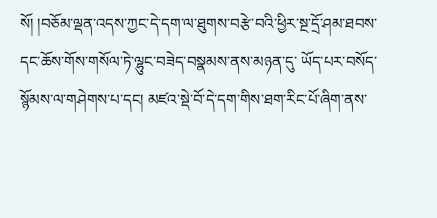སོ། །བཅོམ་ལྡན་འདས་ཀྱང་དེ་དག་ལ་ཐུགས་བརྩེ་བའི་ཕྱིར་སྔ་དྲོ་ཤམ་ཐབས་དང་ཆོས་གོས་གསོལ་ཏེ་ལྷུང་བཟེད་བསྣམས་ནས་མཉན་དུ་ ཡོད་པར་བསོད་སྙོམས་ལ་གཤེགས་པ་དང། མཛའ་སྡེ་བོ་དེ་དག་གིས་ཐག་རིང་པོ་ཞིག་ནས་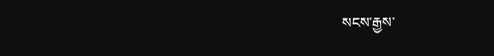སངས་རྒྱས་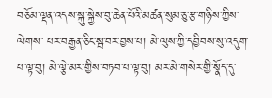བཅོམ་ལྡན་འདས་སྐུ་སྐྱེས་བུ་ཆེན་པོའི་མཚན་སུམ་ཅུ་རྩ་གཉིས་ཀྱིས་ལེགས་ པར་བརྒྱན་ཅིང་སྦ་བར་བྱས་པ། མེ་ལུས་ཀྱི་དབྱིབས་སུ་འདུག་པ་ལྟ་བུ། མེ་ལྕེ་མར་གྱིས་བཏབ་པ་ལྟ་བུ། མར་མེ་གསེར་གྱི་སྣོད་དུ་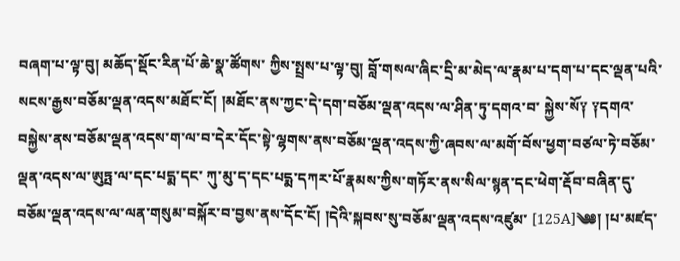བཞག་པ་ལྟ་བུ། མཆོད་སྡོང་རིན་པོ་ཆེ་སྣ་ཚོགས་ ཀྱིས་སྤྲས་པ་ལྟ་བུ། བློ་གསལ་ཞིང་དྲི་མ་མེད་ལ་རྣམ་པ་དག་པ་དང་ལྡན་པའི་སངས་རྒྱས་བཅོམ་ལྡན་འདས་མཐོང་ངོ། །མཐོང་ནས་ཀྱང་དེ་དག་བཅོམ་ལྡན་འདས་ལ་ཤིན་ཏུ་དགའ་བ་ སྐྱེས་སོ༑ ༑དགའ་བསྐྱེས་ནས་བཅོམ་ལྡན་འདས་ག་ལ་བ་དེར་དོང་སྟེ་ལྷགས་ནས་བཅོམ་ལྡན་འདས་ཀྱི་ཞབས་ལ་མགོ་བོས་ཕྱག་བཙལ་ཏེ་བཅོམ་ལྡན་འདས་ལ་ཨུཏྤ་ལ་དང་པདྨ་དང་ ཀུ་མུ་ད་དང་པདྨ་དཀར་པོ་རྣམས་ཀྱིས་གཏོར་ནས་སིལ་སྙན་དང་ཕེག་རྡོབ་བཞིན་དུ་བཅོམ་ལྡན་འདས་ལ་ལན་གསུམ་བསྐོར་བ་བྱས་ནས་དོང་ངོ། །དེའི་སྐབས་སུ་བཅོམ་ལྡན་འདས་འཛུམ་ [125A]༄༅། །པ་མཛད་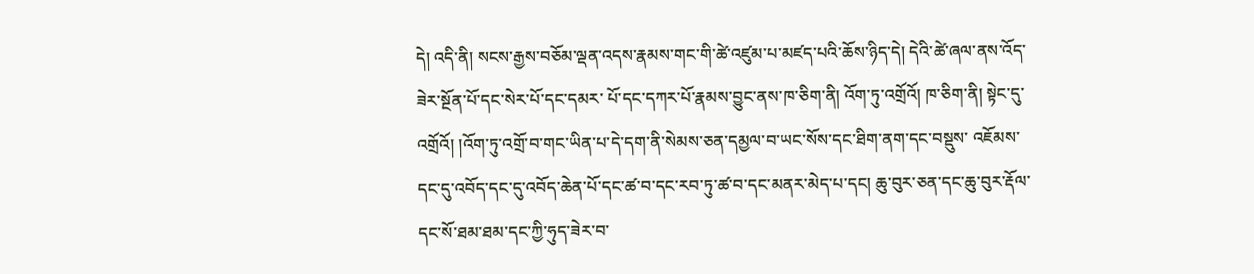དེ། འདི་ནི། སངས་རྒྱས་བཅོམ་ལྡན་འདས་རྣམས་གང་གི་ཚེ་འཛུམ་པ་མཛད་པའི་ཆོས་ཉིད་དེ། དེའི་ཚེ་ཞལ་ནས་འོད་ཟེར་སྔོན་པོ་དང་སེར་པོ་དང་དམར་ པོ་དང་དཀར་པོ་རྣམས་བྱུང་ནས་ཁ་ཅིག་ནི། འོག་ཏུ་འགྲོའོ། ཁ་ཅིག་ནི། སྟེང་དུ་འགྲོའོ། །འོག་ཏུ་འགྲོ་བ་གང་ཡིན་པ་དེ་དག་ནི་སེམས་ཅན་དམྱལ་བ་ཡང་སོས་དང་ཐིག་ནག་དང་བསྡུས་ འཇོམས་དང་དུ་འབོད་དང་དུ་འབོད་ཆེན་པོ་དང་ཚ་བ་དང་རབ་ཏུ་ཚ་བ་དང་མནར་མེད་པ་དང། ཆུ་བུར་ཅན་དང་ཆུ་བུར་རྡོལ་དང་སོ་ཐམ་ཐམ་དང་ཀྱི་ཧུད་ཟེར་བ་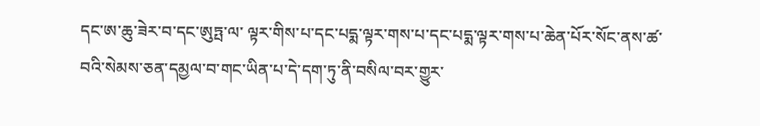དང་ཨ་ཆུ་ཟེར་བ་དང་ཨུཏྤ་ལ་ ལྟར་གིས་པ་དང་པདྨ་ལྟར་གས་པ་དང་པདྨ་ལྟར་གས་པ་ཆེན་པོར་སོང་ནས་ཚ་བའི་སེམས་ཅན་དམྱལ་བ་གང་ཡིན་པ་དེ་དག་ཏུ་ནི་བསིལ་བར་གྱུར་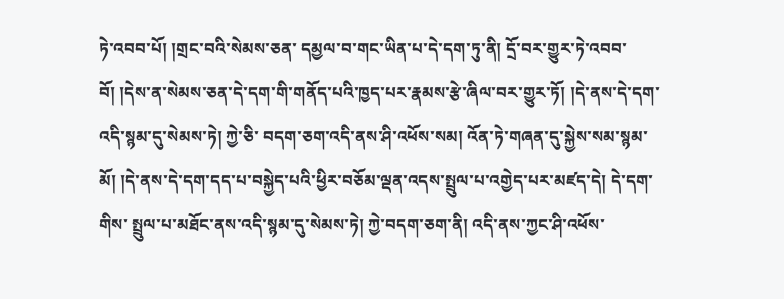ཏེ་འབབ་པོ། །གྲང་བའི་སེམས་ཅན་ དམྱལ་བ་གང་ཡིན་པ་དེ་དག་ཏུ་ནི། དྲོ་བར་གྱུར་ཏེ་འབབ་བོ། །དེས་ན་སེམས་ཅན་དེ་དག་གི་གནོད་པའི་ཁྱད་པར་རྣམས་རྩེ་ཞིལ་བར་གྱུར་ཏོ། །དེ་ནས་དེ་དག་འདི་སྙམ་དུ་སེམས་ཏེ། ཀྱེ་ཅི་ བདག་ཅག་འདི་ནས་ཤི་འཕོས་སམ། འོན་ཏེ་གཞན་དུ་སྐྱེས་སམ་སྙམ་མོ། །དེ་ནས་དེ་དག་དད་པ་བསྐྱེད་པའི་ཕྱིར་བཅོམ་ལྡན་འདས་སྤྲུལ་པ་འགྱེད་པར་མཛད་དེ། དེ་དག་གིས་ སྤྲུལ་པ་མཐོང་ནས་འདི་སྙམ་དུ་སེམས་ཏེ། ཀྱེ་བདག་ཅག་ནི། འདི་ནས་ཀྱང་ཤི་འཕོས་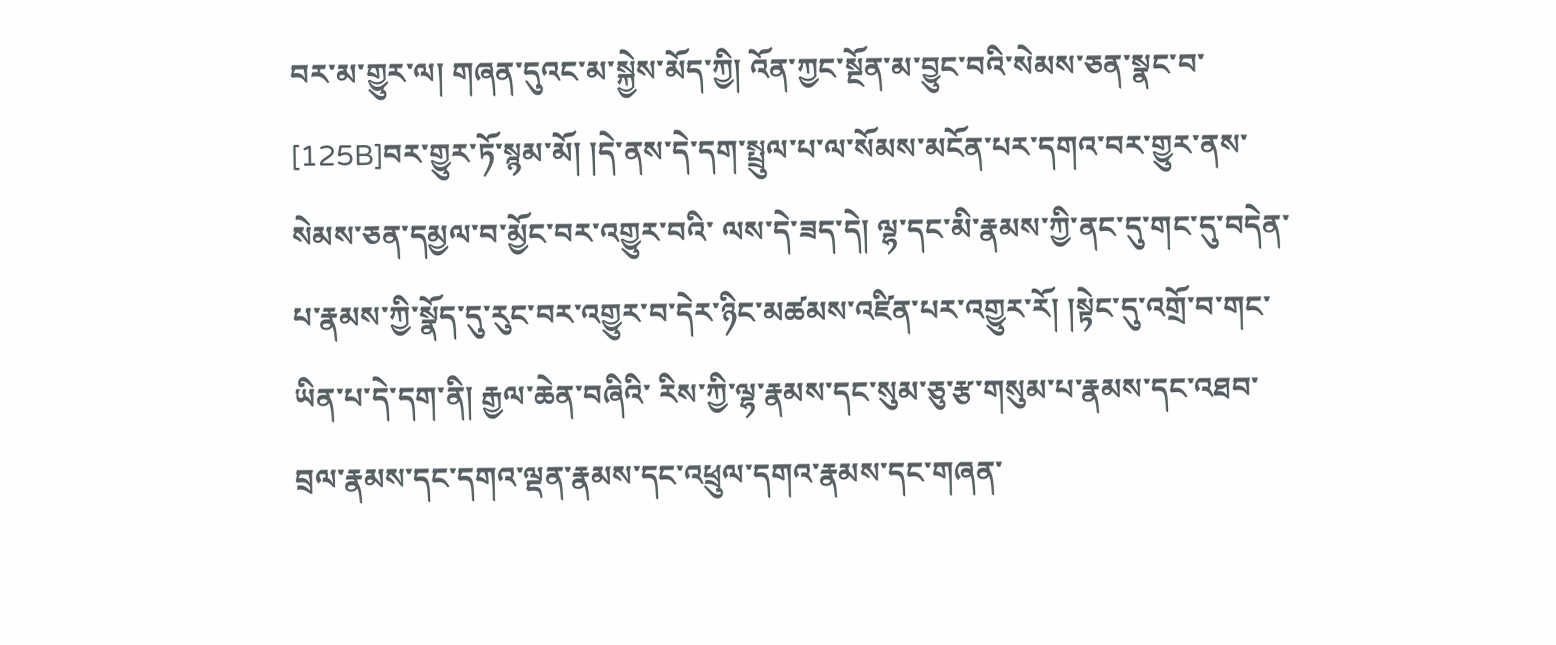བར་མ་གྱུར་ལ། གཞན་དུའང་མ་སྐྱེས་མོད་ཀྱི། འོན་ཀྱང་སྔོན་མ་བྱུང་བའི་སེམས་ཅན་སྣང་བ་ [125B]བར་གྱུར་ཏོ་སྙམ་མོ། །དེ་ནས་དེ་དག་སྤྲུལ་པ་ལ་སོམས་མངོན་པར་དགའ་བར་གྱུར་ནས་སེམས་ཅན་དམྱལ་བ་མྱོང་བར་འགྱུར་བའི་ ལས་དེ་ཟད་དེ། ལྷ་དང་མི་རྣམས་ཀྱི་ནང་དུ་གང་དུ་བདེན་པ་རྣམས་ཀྱི་སྣོད་དུ་རུང་བར་འགྱུར་བ་དེར་ཉིང་མཚམས་འཛིན་པར་འགྱུར་རོ། །སྟེང་དུ་འགྲོ་བ་གང་ཡིན་པ་དེ་དག་ནི། རྒྱལ་ཆེན་བཞིའི་ རིས་ཀྱི་ལྷ་རྣམས་དང་སུམ་ཅུ་རྩ་གསུམ་པ་རྣམས་དང་འཐབ་བྲལ་རྣམས་དང་དགའ་ལྡན་རྣམས་དང་འཕྲུལ་དགའ་རྣམས་དང་གཞན་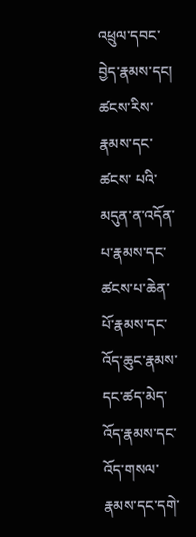འཕྲུལ་དབང་བྱེད་རྣམས་དང། ཚངས་རིས་རྣམས་དང་ཚངས་ པའི་མདུན་ན་འདོན་པ་རྣམས་དང་ཚངས་པ་ཆེན་པོ་རྣམས་དང་འོད་ཆུང་རྣམས་དང་ཚད་མེད་འོད་རྣམས་དང་འོད་གསལ་རྣམས་དང་དགེ་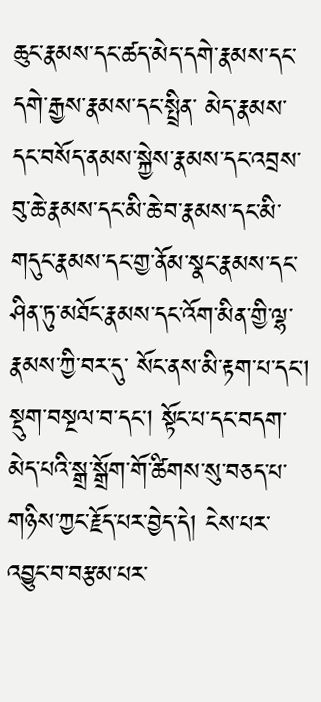ཆུང་རྣམས་དང་ཚད་མེད་དགེ་རྣམས་དང་དགེ་རྒྱས་རྣམས་དང་སྤྲིན་ མེད་རྣམས་དང་བསོད་ནམས་སྐྱེས་རྣམས་དང་འབྲས་བུ་ཆེ་རྣམས་དང་མི་ཆེ་བ་རྣམས་དང་མི་གདུང་རྣམས་དང་གྱ་ནོམ་སྣང་རྣམས་དང་ཤིན་ཏུ་མཐོང་རྣམས་དང་འོག་མིན་གྱི་ལྷ་རྣམས་ཀྱི་བར་དུ་ སོང་ནས་མི་རྟག་པ་དང། སྡུག་བསྔལ་བ་དང། སྟོང་པ་དང་བདག་མེད་པའི་སྒྲ་སྒྲོག་གོ་ཚིགས་སུ་བཅད་པ་གཉིས་ཀྱང་རྗོད་པར་བྱེད་དེ། ངེས་པར་འབྱུང་བ་བརྩམ་པར་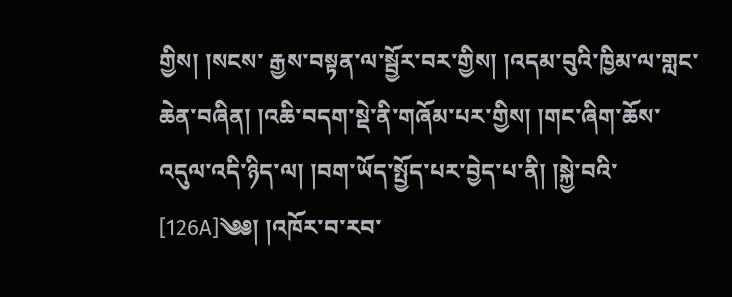གྱིས། །སངས་ རྒྱས་བསྟན་ལ་སྦྱོར་བར་གྱིས། །འདམ་བུའི་ཁྱིམ་ལ་གླང་ཆེན་བཞིན། །འཆི་བདག་སྡེ་ནི་གཞོམ་པར་གྱིས། །གང་ཞིག་ཆོས་འདུལ་འདི་ཉིད་ལ། །བག་ཡོད་སྤྱོད་པར་བྱེད་པ་ནི། །སྐྱེ་བའི་ [126A]༄༅། །འཁོར་བ་རབ་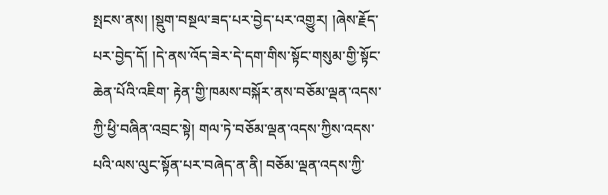སྤངས་ནས། །སྡུག་བསྔལ་ཟད་པར་བྱེད་པར་འགྱུར། །ཞེས་རྗོད་པར་བྱེད་དོ། །དེ་ནས་འོད་ཟེར་དེ་དག་གིས་སྟོང་གསུམ་གྱི་སྟོང་ཆེན་པོའི་འཇིག་ རྟེན་གྱི་ཁམས་བསྐོར་ནས་བཅོམ་ལྡན་འདས་ཀྱི་ཕྱི་བཞིན་འབྲང་སྟེ། གལ་ཏེ་བཅོམ་ལྡན་འདས་ཀྱིས་འདས་པའི་ལས་ལུང་སྟོན་པར་བཞེད་ན་ནི། བཅོམ་ལྡན་འདས་ཀྱི་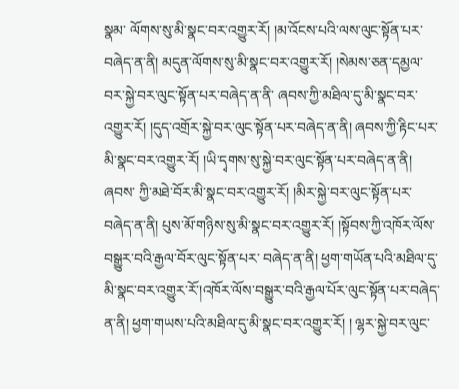སྣམ་ ལོགས་སུ་མི་སྣང་བར་འགྱུར་རོ། །མ་འོངས་པའི་ལས་ལུང་སྟོན་པར་བཞེད་ན་ནི། མདུན་ལོགས་སུ་མི་སྣང་བར་འགྱུར་རོ། །སེམས་ཅན་དམྱལ་བར་སྐྱེ་བར་ལུང་སྟོན་པར་བཞེད་ན་ནི་ ཞབས་ཀྱི་མཐིལ་དུ་མི་སྣང་བར་འགྱུར་རོ། །དུད་འགྲོར་སྐྱེ་བར་ལུང་སྟོན་པར་བཞེད་ན་ནི། ཞབས་ཀྱི་རྟིང་པར་མི་སྣང་བར་འགྱུར་རོ། །ཡི་དྭགས་སུ་སྐྱེ་བར་ལུང་སྟོན་པར་བཞེད་ན་ནི། ཞབས་ ཀྱི་མཐེ་བོར་མི་སྣང་བར་འགྱུར་རོ། །མིར་སྐྱེ་བར་ལུང་སྟོན་པར་བཞེད་ན་ནི། པུས་མོ་གཉིས་སུ་མི་སྣང་བར་འགྱུར་རོ། །སྟོབས་ཀྱི་འཁོར་ལོས་བསྒྱུར་བའི་རྒྱལ་བོར་ལུང་སྟོན་པར་ བཞེད་ན་ནི། ཕྱག་གཡོན་པའི་མཐིལ་དུ་མི་སྣང་བར་འགྱུར་རོ་།འཁོར་ལོས་བསྒྱུར་བའི་རྒྱལ་པོར་ལུང་སྟོན་པར་བཞེད་ན་ནི། ཕྱག་གཡས་པའི་མཐིལ་དུ་མི་སྣང་བར་འགྱུར་རོ། ། ལྷར་སྐྱེ་བར་ལུང་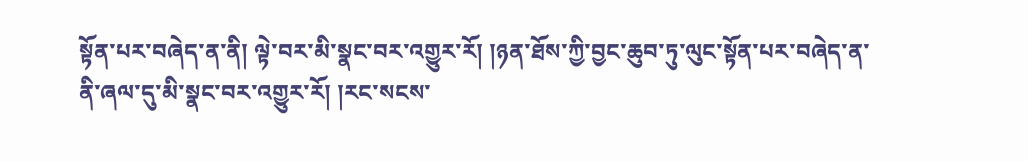སྟོན་པར་བཞེད་ན་ནི། ལྟེ་བར་མི་སྣང་བར་འགྱུར་རོ། །ཉན་ཐོས་ཀྱི་བྱང་ཆུབ་ཏུ་ལུང་སྟོན་པར་བཞེད་ན་ནི་ཞལ་དུ་མི་སྣང་བར་འགྱུར་རོ། །རང་སངས་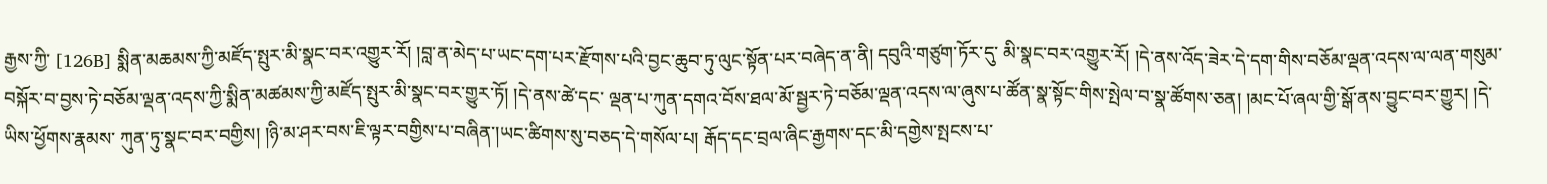རྒྱས་ཀྱི་ [126B] སྨིན་མཆམས་ཀྱི་མཛོད་སྤུར་མི་སྣང་བར་འགྱུར་རོ། །བླ་ན་མེད་པ་ཡང་དག་པར་རྫོགས་པའི་བྱང་ཆུབ་ཏུ་ལུང་སྟོན་པར་བཞེད་ན་ནི། དབུའི་གཙུག་ཏོར་དུ་ མི་སྣང་བར་འགྱུར་རོ། །དེ་ནས་འོད་ཟེར་དེ་དག་གིས་བཅོམ་ལྡན་འདས་ལ་ལན་གསུམ་བསྐོར་བ་བྱས་ཏེ་བཅོམ་ལྡན་འདས་ཀྱི་སྨིན་མཚམས་ཀྱི་མཛོད་སྤུར་མི་སྣང་བར་གྱུར་ཏོ། །དེ་ནས་ཚེ་དང་ ལྡན་པ་ཀུན་དགའ་བོས་ཐལ་མོ་སྦྱར་ཏེ་བཅོམ་ལྡན་འདས་ལ་ཞུས་པ་ཚོན་སྣ་སྟོང་གིས་སྤེལ་བ་སྣ་ཚོགས་ཅན། །མང་པོ་ཞལ་གྱི་སྒོ་ནས་བྱུང་བར་གྱུར། །དེ་ཡིས་ཕྱོགས་རྣམས་ ཀུན་ཏུ་སྣང་བར་བགྱིས། །ཉི་མ་ཤར་བས་ཇི་ལྟར་བགྱིས་པ་བཞིན་།ཡང་ཚིགས་སུ་བཅད་དེ་གསོལ་པ། རྒོད་དང་བྲལ་ཞིང་རྒྱགས་དང་མི་དགྱེས་སྤངས་པ་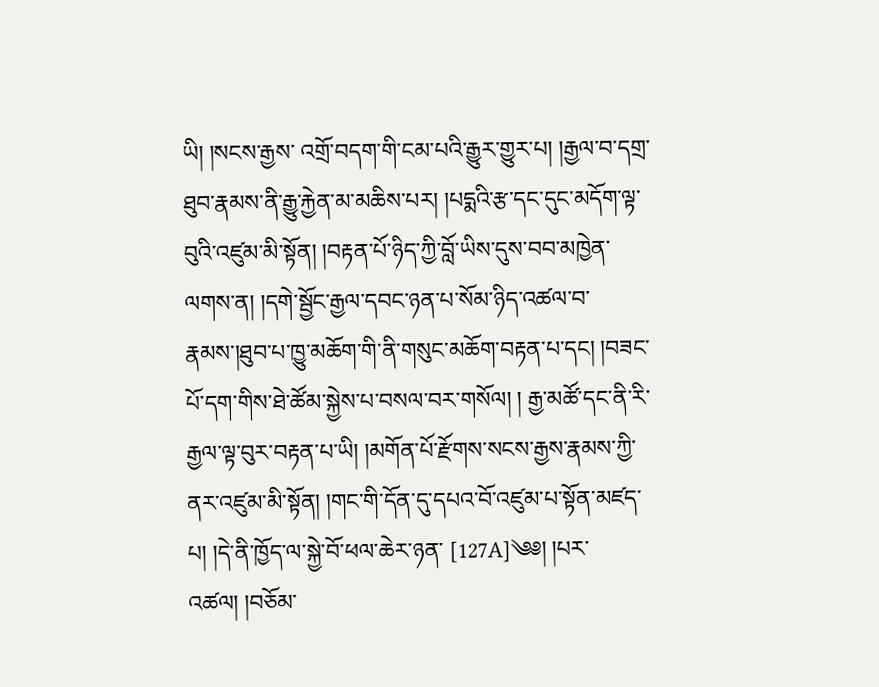ཡི། །སངས་རྒྱས་ འགྲོ་བདག་གི་ངམ་པའི་རྒྱུར་གྱུར་པ། །རྒྱལ་བ་དགྲ་ཐུབ་རྣམས་ནི་རྒྱུ་རྐྱེན་མ་མཆིས་པར། །པདྨའི་རྩ་དང་དུང་མདོག་ལྟ་བུའི་འཛུམ་མི་སྟོན། །བརྟན་པོ་ཉིད་ཀྱི་བློ་ཡིས་དུས་བབ་མཁྱེན་ ལགས་ན། །དགེ་སྦྱོང་རྒྱལ་དབང་ཉན་པ་སོམ་ཉིད་འཚལ་བ་རྣམས་།ཐུབ་པ་ཁྱུ་མཆོག་གི་ནི་གསུང་མཆོག་བརྟན་པ་དང། །བཟང་པོ་དག་གིས་ཐེ་ཚོམ་སྐྱེས་པ་བསལ་བར་གསོལ། ། རྒྱ་མཚོ་དང་ནི་རི་རྒྱལ་ལྟ་བུར་བརྟན་པ་ཡི། །མགོན་པོ་རྫོགས་སངས་རྒྱས་རྣམས་ཀྱི་ནར་འཛུམ་མི་སྟོན། །གང་གི་དོན་དུ་དཔའ་བོ་འཛུམ་པ་སྟོན་མཛད་པ། །དེ་ནི་ཁྱོད་ལ་སྐྱེ་བོ་ཕལ་ཆེར་ཉན་ [127A]༄༅། །པར་འཚལ། །བཅོམ་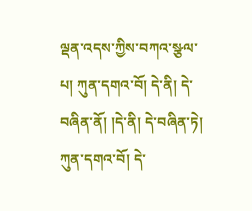ལྡན་འདས་ཀྱིས་བཀའ་སྩལ་པ། ཀུན་དགའ་བོ། དེ་ནི། དེ་བཞིན་ནོ། །དེ་ནི། དེ་བཞིན་ཏེ། ཀུན་དགའ་བོ། དེ་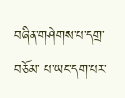བཞིན་གཤེགས་པ་དགྲ་བཅོམ་ པ་ཡང་དག་པར་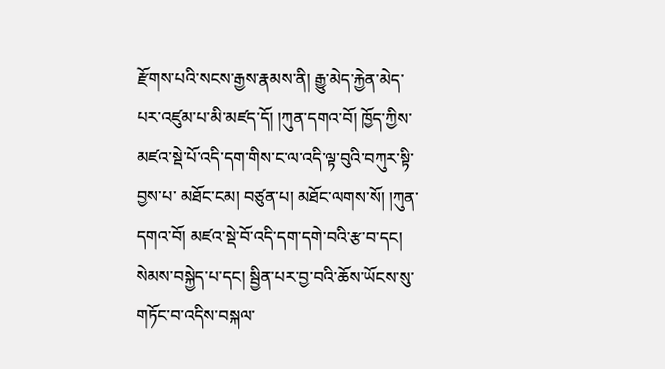རྫོགས་པའི་སངས་རྒྱས་རྣམས་ནི། རྒྱུ་མེད་རྐྱེན་མེད་པར་འཛུམ་པ་མི་མཛད་དོ། །ཀུན་དགའ་བོ། ཁྱོད་ཀྱིས་མཛའ་སྡེ་པོ་འདི་དག་གིས་ང་ལ་འདི་ལྟ་བུའི་བཀུར་སྟི་བྱས་པ་ མཐོང་ངམ། བཙུན་པ། མཐོང་ལགས་སོ། །ཀུན་དགའ་བོ། མཛའ་སྡེ་བོ་འདི་དག་དགེ་བའི་རྩ་བ་དང། སེམས་བསྐྱེད་པ་དང། སྦྱིན་པར་བྱ་བའི་ཆོས་ཡོངས་སུ་གཏོང་བ་འདིས་བསྐལ་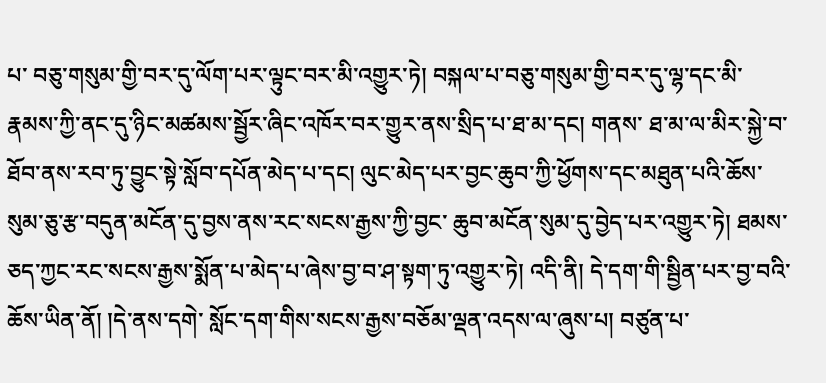པ་ བཅུ་གསུམ་གྱི་བར་དུ་ལོག་པར་ལྟུང་བར་མི་འགྱུར་ཏེ། བསྐལ་པ་བཅུ་གསུམ་གྱི་བར་དུ་ལྷ་དང་མི་རྣམས་ཀྱི་ནང་དུ་ཉིང་མཚམས་སྦྱོར་ཞིང་འཁོར་བར་གྱུར་ནས་སྲིད་པ་ཐ་མ་དང། གནས་ ཐ་མ་ལ་མིར་སྐྱེ་བ་ཐོབ་ནས་རབ་ཏུ་བྱུང་སྟེ་སློབ་དཔོན་མེད་པ་དང། ལུང་མེད་པར་བྱང་ཆུབ་ཀྱི་ཕྱོགས་དང་མཐུན་པའི་ཆོས་སུམ་ཅུ་རྩ་བདུན་མངོན་དུ་བྱས་ནས་རང་སངས་རྒྱས་ཀྱི་བྱང་ ཆུབ་མངོན་སུམ་དུ་བྱེད་པར་འགྱུར་ཏེ། ཐམས་ཅད་ཀྱང་རང་སངས་རྒྱས་སྨོན་པ་མེད་པ་ཞེས་བྱ་བ་ཤ་སྟག་ཏུ་འགྱུར་ཏེ། འདི་ནི། དེ་དག་གི་སྦྱིན་པར་བྱ་བའི་ཆོས་ཡིན་ནོ། །དེ་ནས་དགེ་ སློང་དག་གིས་སངས་རྒྱས་བཅོམ་ལྡན་འདས་ལ་ཞུས་པ། བཙུན་པ་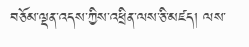བཅོམ་ལྡན་འདས་ཀྱིས་འཕྲིན་ལས་ཅི་མཛད། ལས་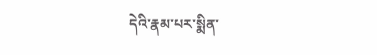དེའི་རྣམ་པར་སྨིན་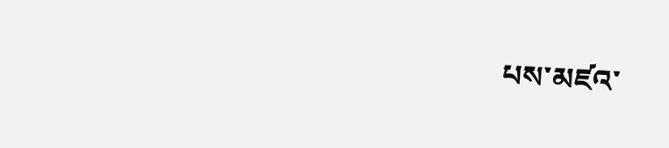པས་མཛའ་